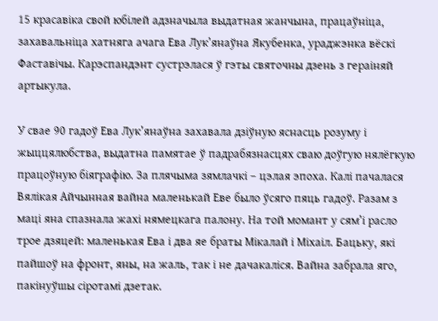15 красавіка свой юбілей адзначыла выдатная жанчына, працаўніца, захавальніца хатняга ачага Ева Лук’янаўна Якубенка, ураджэнка вёскі Фаставічы. Карэспандэнт сустрэлася ў гэты святочны дзень з гераіняй артыкула.

У свае 90 гадоў Ева Лук’янаўна захавала дзіўную яснасць розуму і жыццялюбства, выдатна памятае ў падрабязнасцях сваю доўгую нялёгкую працоўную біяграфію. За плячыма зямлачкі – цэлая эпоха. Калі пачалася Вялікая Айчынная вайна маленькай Еве было ўсяго пяць гадоў. Разам з маці яна спазнала жахі нямецкага палону. На той момант у сям’і расло трое дзяцей: маленькая Ева і два яе браты Мікалай і Міхаіл. Бацьку, які пайшоў на фронт, яны, на жаль, так і не дачакаліся. Вайна забрала яго, пакінуўшы сіротамі дзетак.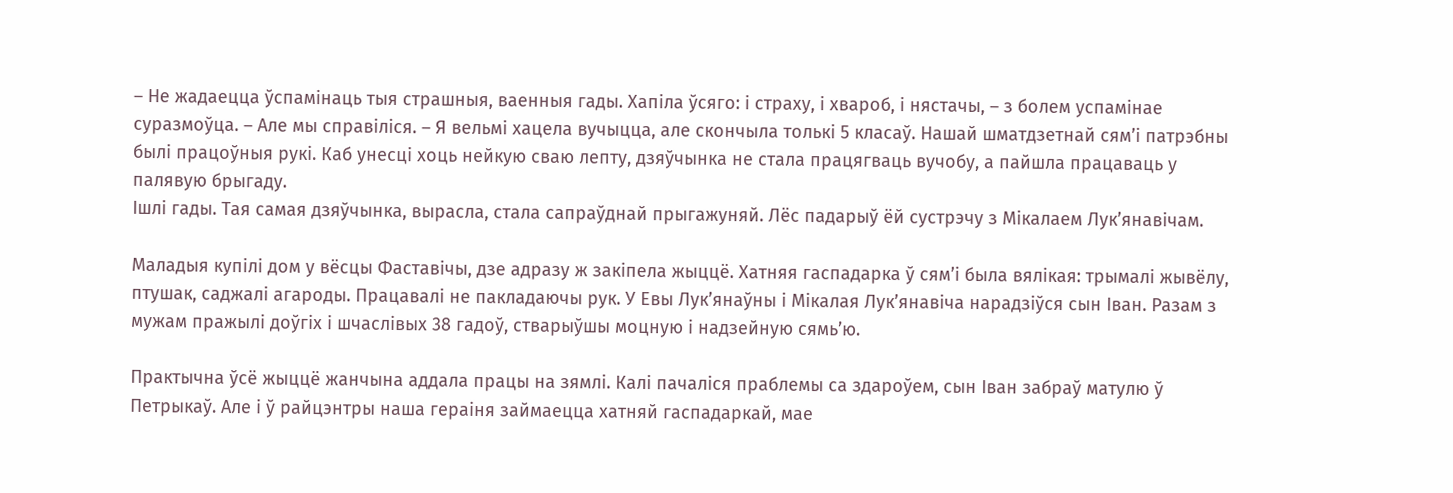– Не жадаецца ўспамінаць тыя страшныя, ваенныя гады. Хапіла ўсяго: і страху, і хвароб, і нястачы, – з болем успамінае суразмоўца. – Але мы справіліся. – Я вельмі хацела вучыцца, але скончыла толькі 5 класаў. Нашай шматдзетнай сям’і патрэбны былі працоўныя рукі. Каб унесці хоць нейкую сваю лепту, дзяўчынка не стала працягваць вучобу, а пайшла працаваць у палявую брыгаду.
Ішлі гады. Тая самая дзяўчынка, вырасла, стала сапраўднай прыгажуняй. Лёс падарыў ёй сустрэчу з Мікалаем Лук’янавічам.

Маладыя купілі дом у вёсцы Фаставічы, дзе адразу ж закіпела жыццё. Хатняя гаспадарка ў сям’і была вялікая: трымалі жывёлу, птушак, саджалі агароды. Працавалі не пакладаючы рук. У Евы Лук’янаўны і Мікалая Лук’янавіча нарадзіўся сын Іван. Разам з мужам пражылі доўгіх і шчаслівых 38 гадоў, стварыўшы моцную і надзейную сямь’ю.

Практычна ўсё жыццё жанчына аддала працы на зямлі. Калі пачаліся праблемы са здароўем, сын Іван забраў матулю ў Петрыкаў. Але і ў райцэнтры наша гераіня займаецца хатняй гаспадаркай, мае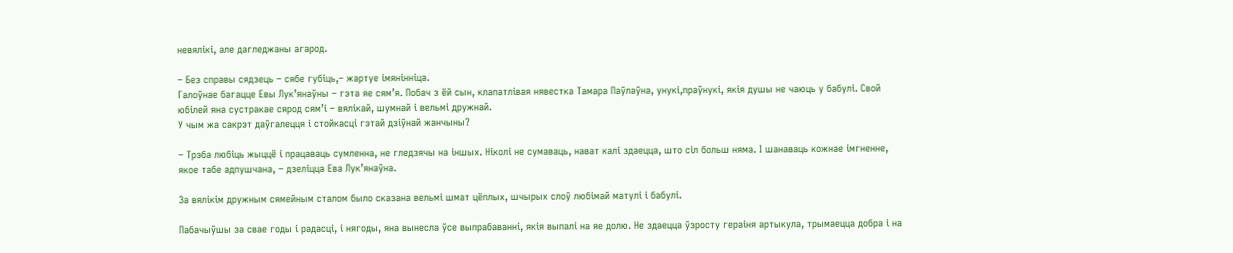невялікі, але дагледжаны агарод.

– Без справы сядзець – сябе губіць,– жартуе імянінніца.
Галоўнае багацце Евы Лук’янаўны – гэта яе сям’я. Побач з ёй сын, клапатлівая нявестка Тамара Паўлаўна, унукі,праўнукі, якія душы не чаюць у бабулі. Свой юбілей яна сустракае сярод сям’і – вялікай, шумнай і вельмі дружнай.
У чым жа сакрэт даўгалецця і стойкасці гэтай дзіўнай жанчыны?

– Трэба любіць жыццё і працаваць сумленна, не гледзячы на іншых. Ніколі не сумаваць, нават калі здаецца, што сіл больш няма. І шанаваць кожнае імгненне, якое табе адпушчана, – дзеліцца Ева Лук’янаўна.

За вялікім дружным сямейным сталом было сказана вельмі шмат цёплых, шчырых слоў любімай матулі і бабулі.

Пабачыўшы за свае годы і радасці, і нягоды, яна вынесла ўсе выпрабаванні, якія выпалі на яе долю. Не здаецца ўзросту гераіня артыкула, трымаецца добра і на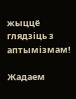жыццё глядзіць з аптымізмам!

Жадаем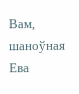Вам, шаноўная Ева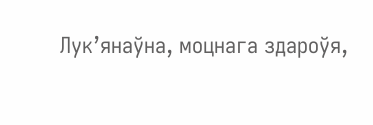Лук’янаўна, моцнага здароўя,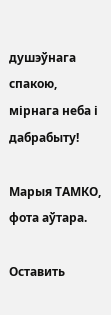душэўнага спакою, мірнага неба і дабрабыту!

Марыя ТАМКО,
фота аўтара.

Оставить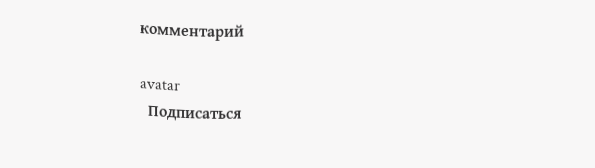комментарий

avatar
  Подписаться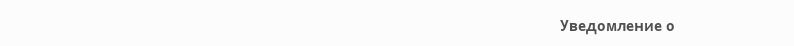Уведомление о